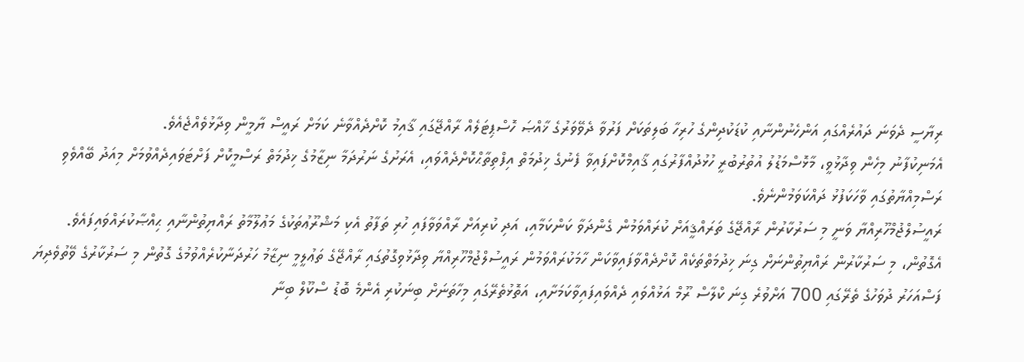ރިޔާސީ ދެވަނަ ދައުރެއްގައި އަންހެނުންނާއި ކުޑަކުދިންގެ ހުރިހާ ބަލިތަކަށް ފަރުވާ ދެވޭވަރުގެ ޚާއްޞަ ހޮސްޕިޓަލެއް ރާއްޖޭގައި ޤާއިމު ކޮށްދެއްވާނެ ކަމަށް ރައީސް ޔާމީން ވިދާޅުވެއްޖެއެވެ.
އެމަނިކުފާނު މިހެން ވިދާޅުވީ، މާޅޮސްމަޑުލު އުތުރުބުރީ ހުޅުދުއްފާރުގައި ޤާއިމްކޮށްފައިވާ ފެނުގެ ޚިދުމަތް އިފްތިތާޙްކޮށްދެއްވައި، އެރަށުގެ ނަރުދަމާ ނިޒާމުގެ ޚިދުމަތް ރަސްމީކޮށް ފަށްޓަވައިދެއްވުމަށް މިއަދު ބޭއްވެވި ރަސްމިއްޔާތުގައި ވާހަކަފުޅު ދައްކަވަމުންނެވެ.
ރައީސުލްޖުމްހޫރިއްޔާ ވަނީ މި ސަރުކާރުން ރާއްޖޭގެ ތަރައްޤީއަށް ކުރައްވަމުން ގެންދަވާ ކަންކަމާއި، އަދި ކުރިއަށް ރާއްވަވާފައި ހުރި ތަފާތު އެކި މަޝްރޫޢުތަކުގެ މަޢުލޫމާތު ރައްޔިތުންނާއި ޙިއްޞާކުރައްވައިފައެވެ. އެގޮތުން، މި ސަރުކާރުން ރައްޔިތުންނަށް ގިނަ ޚިދުމަތްތަކެއް ކޮށްދެއްވާފައިވާކަން ހާމަކުރައްވަމުން ރައީސުލްޖުމްހޫރިއްޔާ ވިދާޅުވިގޮތުގައި ރާއްޖޭގެ ތަޢުލީމީ ނިޒާމު ހަރުދަނާކުރެއްވުމުގެ ގޮތުން މި ސަރުކާރުގެ ވޭތުވެދިޔަ ފަސްއަހަރު ދުވަހުގެ ތެރޭގައި 700 އަށްވުރެ ގިނަ ކްލާސް ރޫމް އަޅުއްވައި ދެއްވައިފައިވާކަމަށާއި، އަތޮޅުތެރޭގައި މިހާތަނަށް ބިނަކުރި އެންމެ ބޮޑު ސްކޫލް ބިނާ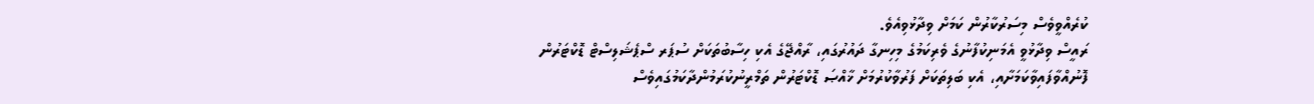ކުރެއްވީވެސް މިސަރުކާރުން ކަމަށް ވިދާޅުވިއެވެ.
ރައީސް ވިދާޅުވީ އެމަނިކުފާނުގެ ވެރިކަމުގެ މިހިނގާ ދައުރުގައި، ރާއްޖޭގެ އެކި ހިސާބުތަކަށް ސުޕަރ ސްޕެޝަލިސްޓް ޑޮކްޓަރުން ފޮނުއްވާފައިވާކަމަށާއި، އެކި ބަލިތަކަށް ފަރުވާކުރުމަށް ޚާއްޞަ ޑޮކްޓަރުން ތަމްރީނުކުރަމުންދާކަމުގައިވެސް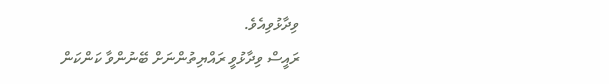ވިދާޅުވިއެވެ.
ރައީސް ވިދާޅުވީ ރައްޔިތުންނަށް ބޭނުންވާ ކަންކަން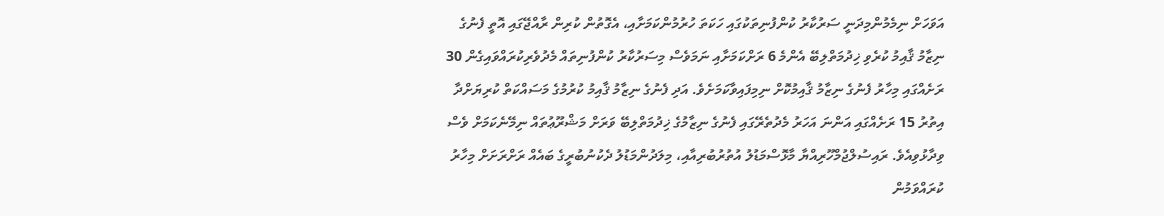އަވަހަށް ނިމެމުންމިދަނީ ސަރުކާރު ކުންފުނިތަކުގައި ހަކަތަ ހުރުމުންކަމަށާއި، އެގޮތުން ކުރިން ރާއްޖޭގައި އޮތީ ފެނުގެ ނިޒާމު ޤާއިމު ކުރެވި ޚިދުމަތްލިބޭ އެންމެ 6 ރަށްކަމަށާއި ނަމަވެސް މިސަރުކާރު ކުންފުނިތައް މެދުވެރިކުރައްވައިގެން 30 ރަށެއްގައި މިހާރު ފެނުގެ ނިޒާމު ޤާއިމުކޮށް ނިމިފައިވާކަމަށެވެ. އަދި ފެނުގެ ނިޒާމު ޤާއިމު ކުރުމުގެ މަސައްކަތް ކުރިޔަށްދާ އިތުރު 15 ރަށެއްގައި އަންނަ އަހަރު މެދުތެރޭގައި ފެނުގެ ނިޒާމުގެ ޚިދުމަތްލިބޭ ވަރަށް މަޝްރޫޢުތައް ނިމޭނެކަމަށް ވެސް ވިދާޅުވިއެވެ. ރައިސުލްޖުމްހޫރިއްޔާ މާޅޮސްމަޑުލު އުތުރުބުރިއާއި، މިލަދުންމަޑުލު ދެކުނުބުރީގެ ބައެއް ރަށްރަށަށް މިހާރު ކުރައްވަމުން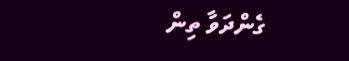ގެންދަވާ ތިން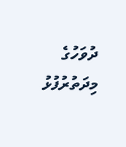ދުވަހުގެ މިދަތުރުފުޅު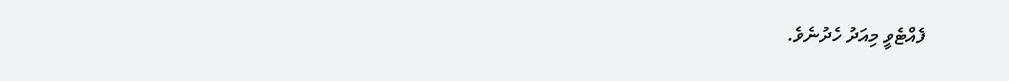ފެއްޓެވީ މިއަދު ހެދުނެވެ.